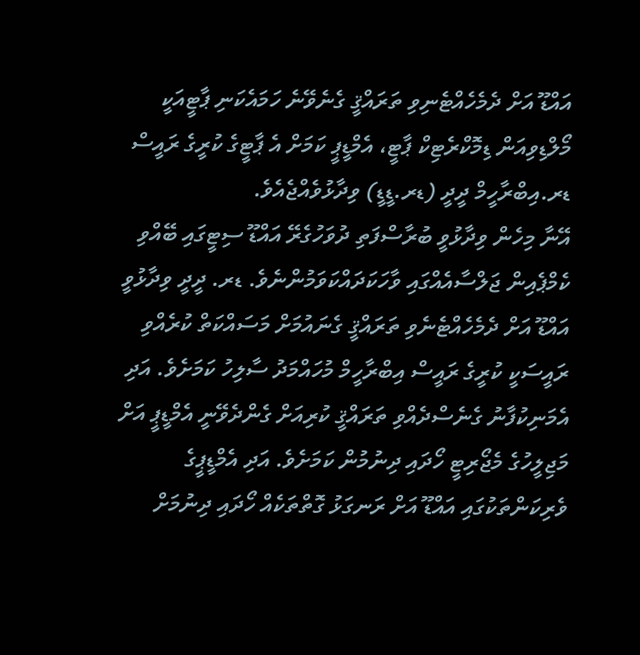އައްޑޫ އަށް ދެމެހެއްޓެނިވި ތަރައްޤީ ގެނެވޭނެ ހަމައެކަނި ޕާޓީއަކީ މޯލްޑިވިއަން ޑިމޮކްރެޓިކް ޕާޓީ، އެމްޑީޕީ ކަމަށް އެ ޕާޓީގެ ކުރީގެ ރައީސް ޑރ.އިބްރާހީމް ދީދީ (ޑރ.ޑީޑީ) ވިދާޅުވެއްޖެއެވެ.
އޭނާ މިހެން ވިދާޅުވީ ބުރާސްފަތި ދުވަހުގެރޭ އައްޑޫ ސިޓީގައި ބޭއްވި ކެމްޕެއިން ޖަލްސާއެއްގައި ވާހަކަދައްކަވަމުންނެވެ. ޑރ. ދީދީ ވިދާޅުވީ އައްޑޫ އަށް ދެމެހެއްޓެނެވި ތަރައްޤީ ގެނައުމަށް މަސައްކަތް ކުރެއްވި ރައީސަކީ ކުރީގެ ރައީސް އިބްރާހީމް މުހައްމަދު ސާލިހު ކަމަށެވެ. އަދި އެމަނިކުފާނު ގެނެސްދެއްވި ތަރައްޤީ ކުރިއަށް ގެންދެވޭނީ އެމްޑީޕީ އަށް މަޖިލީހުގެ މެޖޯރިޓީ ހޯދައި ދިނުމުން ކަމަށެވެ. އަދި އެމްޑީޕީގެ ވެރިކަންތަކުގައި އައްޑޫ އަށް ރަނގަޅު ގޮތްތަކެއް ހޯދައި ދިނުމަށް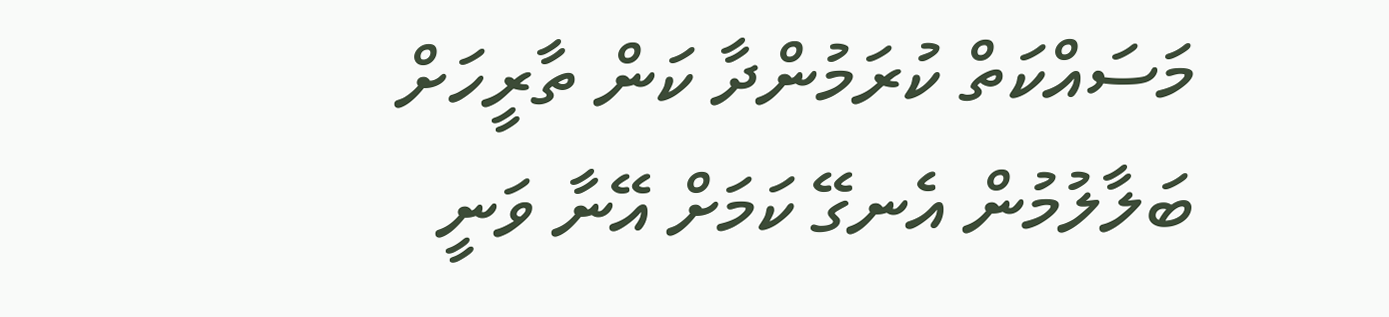މަސައްކަތް ކުރަމުންދާ ކަން ތާރީހަށް ބަލާލުމުން އެނގޭ ކަމަށް އޭނާ ވަނީ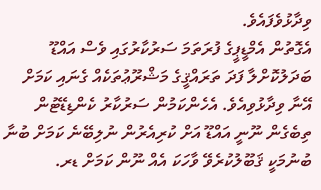ވިދާޅުވެފައެވެ.
އެގޮތުން އެމްޑީޕީގެ ފުރަތަމަ ސަރުކާރުގައި ވެސް އައްޑޫ ބަދަލުކޮށްލާ ފަދަ ތަރައްޤީގެ މަޝްރޫޢުތަކެއް ގެނައި ކަމަށް އޭނާ ވިދާޅުވިއެވެ. އެހެންކަމުން ސަރުކާރު ކެންޑިޑޭޓުން ތިބެގެން ނޫނީ އައްޑޫ އަށް ކުރިއެރުން ނުލިބޭނެ ކަމަށް ބުނާ ބުނުމަކީ ޤަބޫލުކުރެވޭ ވާހަކަ އެއް ނޫން ކަމަށް ޑރ.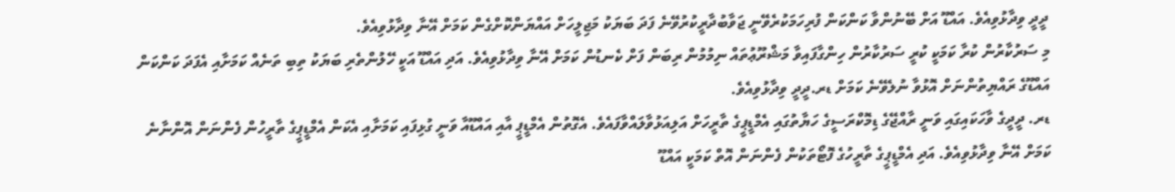ދީދީ ވިދާޅުވިއެވެ. އައްޑޫ އަށް ބޭނުންވާ ކަންކަން ފުރިހަމަކުރެވޭނީ ޖަވާބުދާރީކުރުވޭނެ ފަދަ ބަޔަކު މަޖިލީހަށް އައްޔަންކޮށްގެން ކަމަށް އޭނާ ވިދާޅުވިއެވެ.
މި ސަރުކާރުން ކުރާ ކަމަކީ ކުރީ ސަރުކާރުން ހިންގާފައިވާ މަޝްރޫޢުތައް ނިމުމުން ރިބަން ފަށް ކެނޑުން ކަމަށް އޭނާ ވިދާޅުވިއެވެ. އަދި އައްޑޫ އަކީ ހޭލުންތެރި ބަޔަކު ތިބި ތަނެއް ކަމަށާއި އެފަދަ ކަންކަން އައްޑޫގެ ރައްޔިތުންނަށް އޮޅުވާ ނުލެވޭނެ ކަމަށް ޑރ.ދީދީ ވިދާޅުވިއެވެ.
ޑރ. ދީދީގެ ވާހަކައިގައި ވަނީ ރާއްޖޭގެ ޑިމޮކްރަސީގެ ހަޔާތުގައި އެމްޑީޕީގެ ތާރީހަށް އަލިއަޅުވާލައްވާފައެވެ. އެގޮތުން އެމްޑީޕީ އާއި އައްޑޫއާ ވަނީ ގުޅިފައި ކަމަށާއި އެކަން އެމްޑީޕީގެ ތާރީހުން ފެންނަން އޮންނާނެ ކަމަށް އޭނާ ވިދާޅުވިއެވެ. އަދި އެމްޑީޕީގެ ތާރީހުގެ ފޮޓޯތަކުން ފެންނަން އޮތް ކަމަކީ އައްޑޫ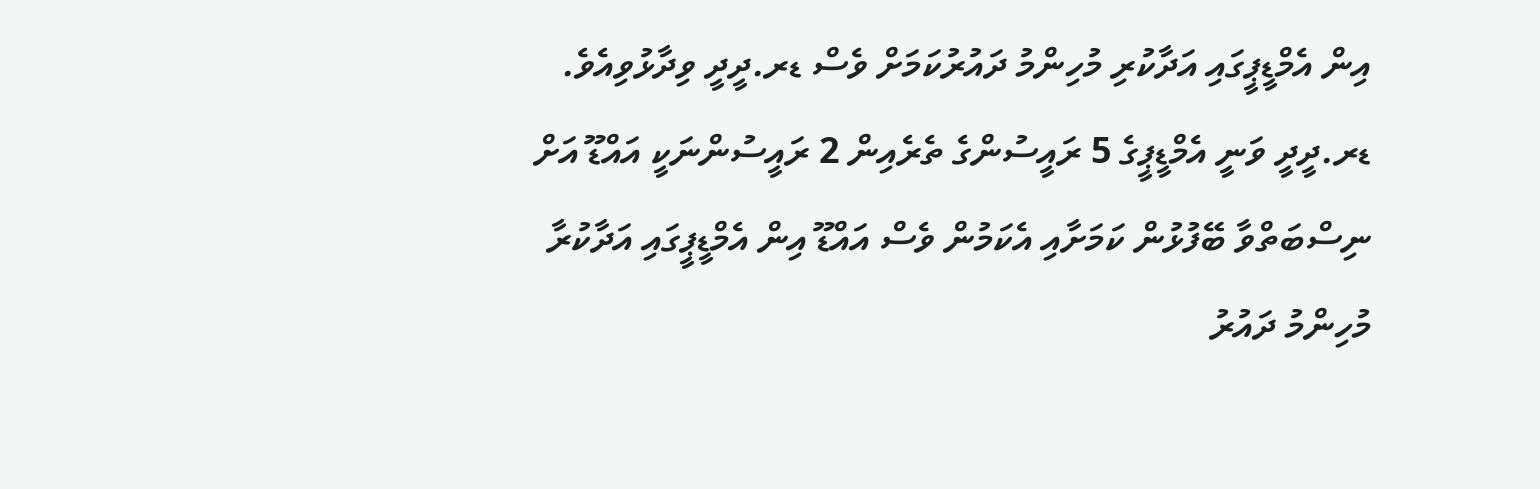އިން އެމްޑީޕީގައި އަދާކުރި މުހިންމު ދައުރުކަމަށް ވެސް ޑރ.ދީދީ ވިދާޅުވިއެވެ. ޑރ.ދީދީ ވަނީ އެމްޑީޕީގެ 5 ރައީސުންގެ ތެރެއިން 2 ރައީސުންނަކީ އައްޑޫ އަށް ނިސްބަތްވާ ބޭފުޅުން ކަމަށާއި އެކަމުން ވެސް އައްޑޫ އިން އެމްޑީޕީގައި އަދާކުރާ މުހިންމު ދައުރު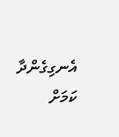އެނގިގެންދާ ކަމަށް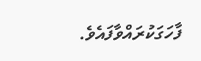ފާހަގަކުރައްވާފައެވެ.